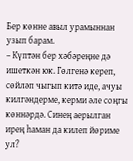Бер көнне авыл урамыннан узып барам.
– Күптән бер хәбәреңне дә ишеткән юк. Гөлгенә кереп, сөйләп чыгып китә иде, ачуы килгәндерме, керми әле соңгы көннәрдә. Синең аерылган ирең һаман да килеп йөриме ул?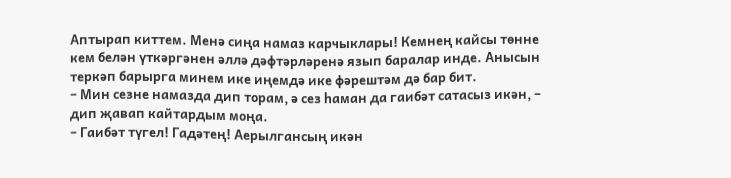Аптырап киттем. Менә сиңа намаз карчыклары! Кемнең кайсы төнне кем белән үткәргәнен әллә дәфтәрләренә язып баралар инде. Анысын теркәп барырга минем ике иңемдә ике фәрештәм дә бар бит.
– Мин сезне намазда дип торам, ә сез һаман да гаибәт сатасыз икән, – дип җавап кайтардым моңа.
– Гаибәт түгел! Гадәтең! Аерылгансың икән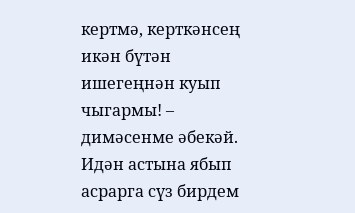кертмә, керткәнсең икән бүтән ишегеңнән куып чыгармы! – димәсенме әбекәй.
Идән астына ябып асрарга сүз бирдем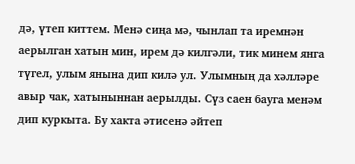дә, үтеп киттем. Менә сиңа мә, чынлап та иремнән аерылган хатын мин, ирем дә килгәли, тик минем янга түгел, улым янына дип килә ул. Улымның да хәлләре авыр чак, хатыныннан аерылды. Сүз саен бауга менәм дип куркыта. Бу хакта әтисенә әйтеп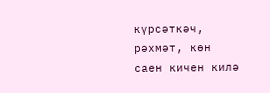күрсәткәч, рәхмәт, көн саен кичен килә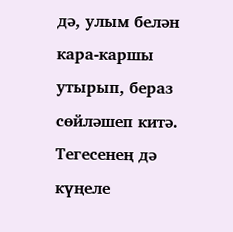дә, улым белән кара-каршы утырып, бераз сөйләшеп китә. Тегесенең дә күңеле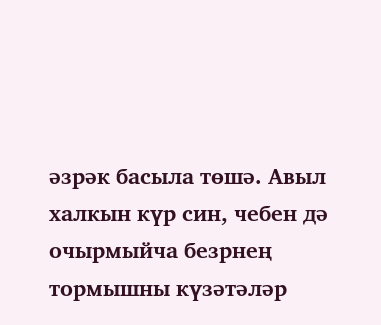әзрәк басыла төшә. Авыл халкын күр син, чебен дә очырмыйча безрнең тормышны күзәтәләр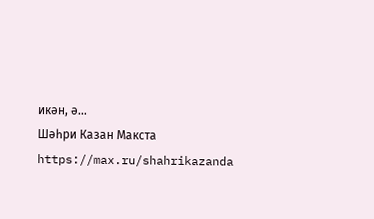икән, ә...
Шәһри Казан Макста
https://max.ru/shahrikazanda